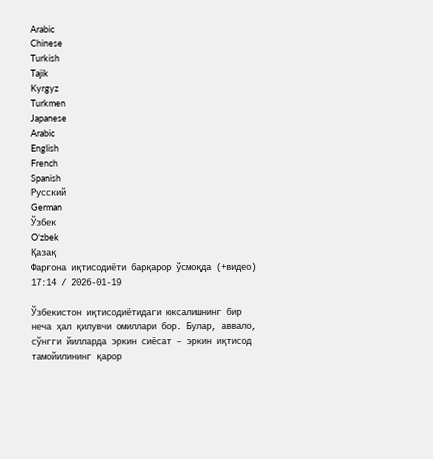Arabic
Chinese
Turkish
Tajik
Kyrgyz
Turkmen
Japanese
Arabic
English
French
Spanish
Русский
German
Ўзбек
Oʻzbek
Қазақ
Фарғона иқтисодиёти барқарор ўсмоқда (+видео)
17:14 / 2026-01-19

Ўзбекистон иқтисодиётидаги юксалишнинг бир неча ҳал қилувчи омиллари бор. Булар, аввало, сўнгги йилларда эркин сиёсат – эркин иқтисод тамойилининг қарор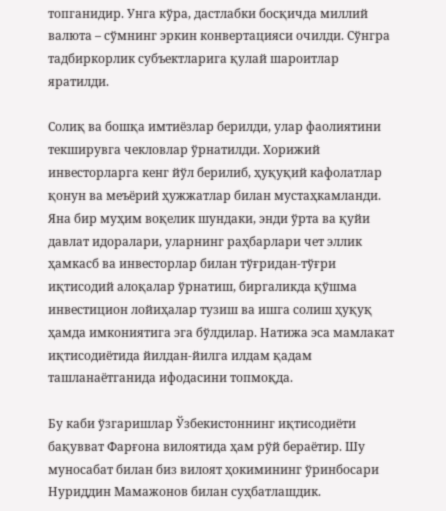топганидир. Унга кўра, дастлабки босқичда миллий валюта – сўмнинг эркин конвертацияси очилди. Сўнгра тадбиркорлик субъектларига қулай шароитлар яратилди.

Солиқ ва бошқа имтиёзлар берилди, улар фаолиятини текширувга чекловлар ўрнатилди. Хорижий инвесторларга кенг йўл берилиб, ҳуқуқий кафолатлар қонун ва меъёрий ҳужжатлар билан мустаҳкамланди. Яна бир муҳим воқелик шундаки, энди ўрта ва қуйи давлат идоралари, уларнинг раҳбарлари чет эллик ҳамкасб ва инвесторлар билан тўғридан-тўғри иқтисодий алоқалар ўрнатиш, биргаликда қўшма инвестицион лойиҳалар тузиш ва ишга солиш ҳуқуқ ҳамда имкониятига эга бўлдилар. Натижа эса мамлакат иқтисодиётида йилдан-йилга илдам қадам ташланаётганида ифодасини топмоқда.

Бу каби ўзгаришлар Ўзбекистоннинг иқтисодиёти бақувват Фарғона вилоятида ҳам рўй бераётир. Шу муносабат билан биз вилоят ҳокимининг ўринбосари Нуриддин Мамажонов билан суҳбатлашдик.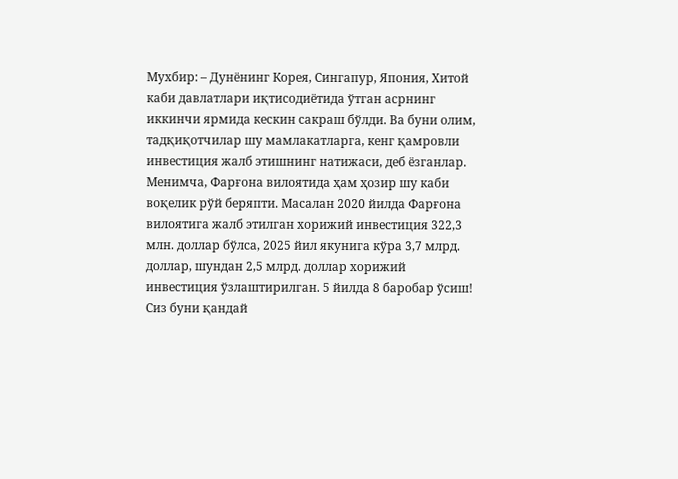Мухбир: – Дунёнинг Корея, Сингапур, Япония, Хитой каби давлатлари иқтисодиётида ўтган асрнинг иккинчи ярмида кескин сакраш бўлди. Ва буни олим, тадқиқотчилар шу мамлакатларга, кенг қамровли инвестиция жалб этишнинг натижаси, деб ёзганлар. Менимча, Фарғона вилоятида ҳам ҳозир шу каби воқелик рўй беряпти. Масалан 2020 йилда Фарғона вилоятига жалб этилган хорижий инвестиция 322,3 млн. доллар бўлса, 2025 йил якунига кўра 3,7 млрд. доллар, шундан 2,5 млрд. доллар хорижий инвестиция ўзлаштирилган. 5 йилда 8 баробар ўсиш! Сиз буни қандай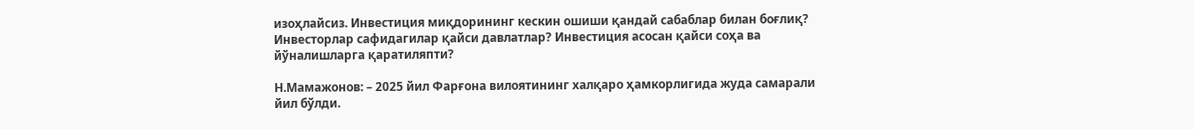изоҳлайсиз. Инвестиция миқдорининг кескин ошиши қандай сабаблар билан боғлиқ? Инвесторлар сафидагилар қайси давлатлар? Инвестиция асосан қайси соҳа ва йўналишларга қаратиляпти?

Н.Мамажонов: – 2025 йил Фарғона вилоятининг халқаро ҳамкорлигида жуда самарали йил бўлди.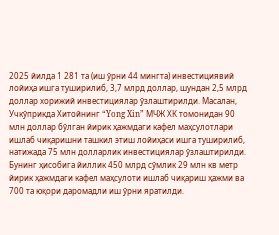2025 йилда 1 281 та (иш ўрни 44 мингта) инвестициявий лойиҳа ишга туширилиб, 3,7 млрд доллар, шундан 2,5 млрд доллар хорижий инвестициялар ўзлаштирилди. Масалан, Учкўприкда Хитойнинг “Yong Xin” МЧЖ ХК томонидан 90 млн доллар бўлган йирик ҳажмдаги кафел маҳсулотлари ишлаб чиқаришни ташкил этиш лойиҳаси ишга туширилиб, натижада 75 млн долларлик инвестициялар ўзлаштирилди. Бунинг ҳисобига йиллик 450 млрд сўмлик 29 млн кв метр йирик ҳажмдаги кафел маҳсулоти ишлаб чиқариш ҳажми ва 700 та юқори даромадли иш ўрни яратилди.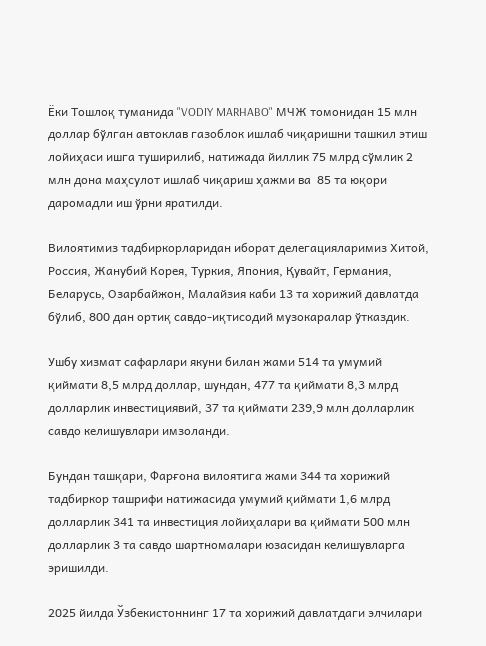Ёки Тошлоқ туманида "VODIY MARHABO" МЧЖ томонидан 15 млн доллар бўлган автоклав газоблок ишлаб чиқаришни ташкил этиш лойиҳаси ишга туширилиб, натижада йиллик 75 млрд сўмлик 2 млн дона маҳсулот ишлаб чиқариш ҳажми ва  85 та юқори даромадли иш ўрни яратилди.

Вилоятимиз тадбиркорларидан иборат делегацияларимиз Хитой, Россия, Жанубий Корея, Туркия, Япония, Қувайт, Германия, Беларусь, Озарбайжон, Малайзия каби 13 та хорижий давлатда бўлиб, 800 дан ортиқ савдо-иқтисодий музокаралар ўтказдик.

Ушбу хизмат сафарлари якуни билан жами 514 та умумий қиймати 8,5 млрд доллар, шундан, 477 та қиймати 8,3 млрд долларлик инвестициявий, 37 та қиймати 239,9 млн долларлик савдо келишувлари имзоланди.

Бундан ташқари, Фарғона вилоятига жами 344 та хорижий тадбиркор ташрифи натижасида умумий қиймати 1,6 млрд долларлик 341 та инвестиция лойиҳалари ва қиймати 500 млн долларлик 3 та савдо шартномалари юзасидан келишувларга эришилди.

2025 йилда Ўзбекистоннинг 17 та хорижий давлатдаги элчилари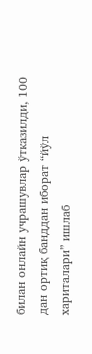билан онлайн учрашувлар ўтказилди, 100 дан ортиқ банддан иборат “йўл хариталари” ишлаб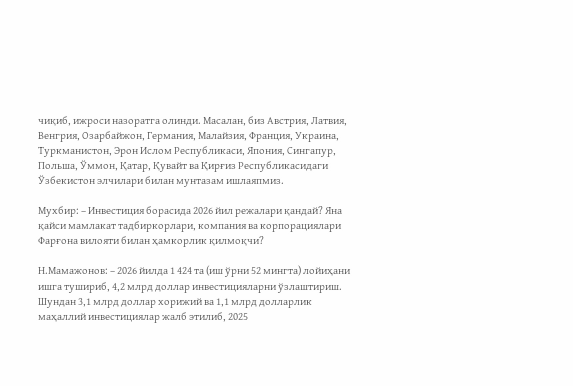чиқиб, ижроси назоратга олинди. Масалан, биз Австрия, Латвия, Венгрия, Озарбайжон, Германия, Малайзия, Франция, Украина, Туркманистон, Эрон Ислом Республикаси, Япония, Сингапур, Польша, Ўммон, Қатар, Қувайт ва Қирғиз Республикасидаги Ўзбекистон элчилари билан мунтазам ишлаяпмиз.

Мухбир: – Инвестиция борасида 2026 йил режалари қандай? Яна қайси мамлакат тадбиркорлари, компания ва корпорациялари Фарғона вилояти билан ҳамкорлик қилмоқчи?

Н.Мамажонов: – 2026 йилда 1 424 та (иш ўрни 52 мингта) лойиҳани ишга тушириб, 4,2 млрд доллар инвестицияларни ўзлаштириш. Шундан 3,1 млрд доллар хорижий ва 1,1 млрд долларлик маҳаллий инвестициялар жалб этилиб, 2025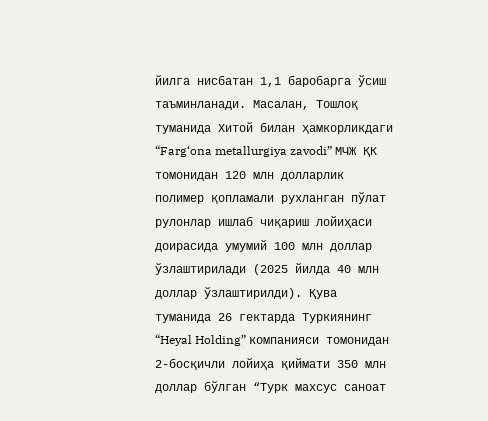йилга нисбатан 1,1 баробарга ўсиш таъминланади. Масалан, Тошлоқ туманида Хитой билан ҳамкорликдаги “Farg‘ona metallurgiya zavodi” МЧЖ ҚК томонидан 120 млн долларлик полимер қопламали рухланган пўлат рулонлар ишлаб чиқариш лойиҳаси доирасида умумий 100 млн доллар ўзлаштирилади (2025 йилда 40 млн доллар ўзлаштирилди). Қува туманида 26 гектарда Туркиянинг “Heyal Holding” компанияси томонидан 2-босқичли лойиҳа қиймати 350 млн доллар бўлган “Турк махсус саноат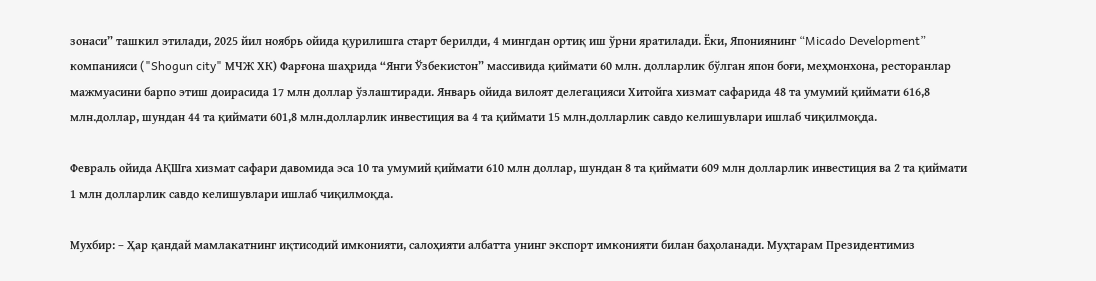зонаси” ташкил этилади, 2025 йил ноябрь ойида қурилишга старт берилди, 4 мингдан ортиқ иш ўрни яратилади. Ёки, Япониянинг “Micado Development” компанияси ("Shogun city" МЧЖ ХК) Фарғона шаҳрида “Янги Ўзбекистон” массивида қиймати 60 млн. долларлик бўлган япон боғи, меҳмонхона, ресторанлар мажмуасини барпо этиш доирасида 17 млн доллар ўзлаштиради. Январь ойида вилоят делегацияси Хитойга хизмат сафарида 48 та умумий қиймати 616,8 млн.доллар, шундан 44 та қиймати 601,8 млн.долларлик инвестиция ва 4 та қиймати 15 млн.долларлик савдо келишувлари ишлаб чиқилмоқда.

Февраль ойида АҚШга хизмат сафари давомида эса 10 та умумий қиймати 610 млн доллар, шундан 8 та қиймати 609 млн долларлик инвестиция ва 2 та қиймати 1 млн долларлик савдо келишувлари ишлаб чиқилмоқда.

Мухбир: – Ҳар қандай мамлакатнинг иқтисодий имконияти, салоҳияти албатта унинг экспорт имконияти билан баҳоланади. Муҳтарам Президентимиз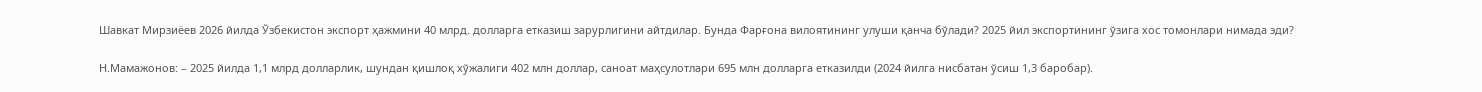Шавкат Мирзиёев 2026 йилда Ўзбекистон экспорт ҳажмини 40 млрд. долларга етказиш зарурлигини айтдилар. Бунда Фарғона вилоятининг улуши қанча бўлади? 2025 йил экспортининг ўзига хос томонлари нимада эди?

Н.Мамажонов: – 2025 йилда 1,1 млрд долларлик, шундан қишлоқ хўжалиги 402 млн доллар, саноат маҳсулотлари 695 млн долларга етказилди (2024 йилга нисбатан ўсиш 1,3 баробар).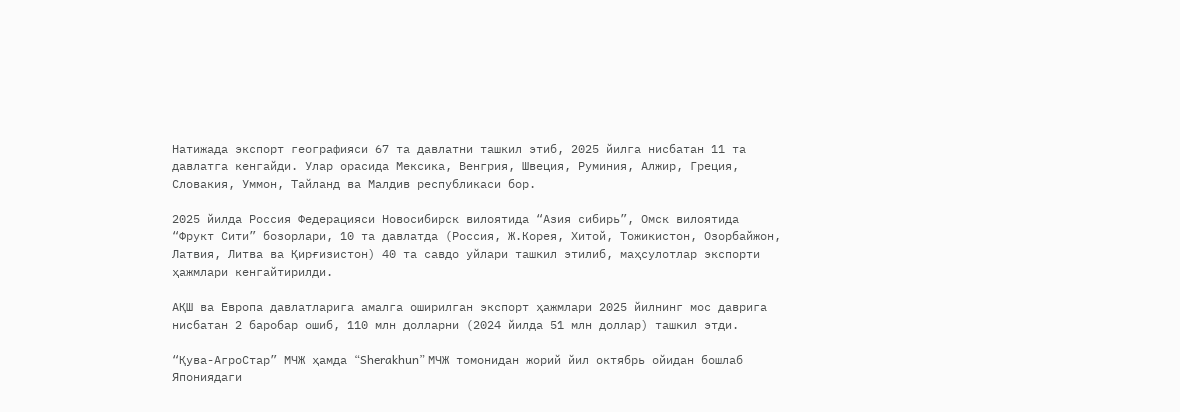Натижада экспорт географияси 67 та давлатни ташкил этиб, 2025 йилга нисбатан 11 та давлатга кенгайди. Улар орасида Мексика, Венгрия, Швеция, Руминия, Алжир, Греция, Словакия, Уммон, Тайланд ва Малдив республикаси бор.

2025 йилда Россия Федерацияси Новосибирск вилоятида “Азия сибирь”, Омск вилоятида “Фрукт Сити” бозорлари, 10 та давлатда (Россия, Ж.Корея, Хитой, Тожикистон, Озорбайжон, Латвия, Литва ва Қирғизистон) 40 та савдо уйлари ташкил этилиб, маҳсулотлар экспорти ҳажмлари кенгайтирилди.

АҚШ ва Европа давлатларига амалга оширилган экспорт ҳажмлари 2025 йилнинг мос даврига нисбатан 2 баробар ошиб, 110 млн долларни (2024 йилда 51 млн доллар) ташкил этди.

“Қува-АгроСтар” МЧЖ ҳамда “Sherakhun” МЧЖ томонидан жорий йил октябрь ойидан бошлаб Япониядаги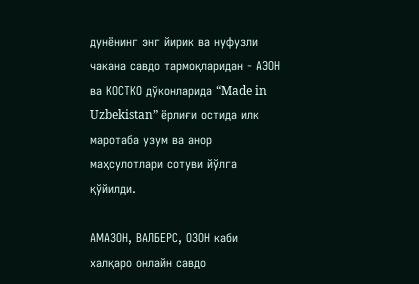дунёнинг энг йирик ва нуфузли чакана савдо тармоқларидан - АЭОН  ва КОСТКО дўконларида “Made in Uzbekistan” ёрлиғи остида илк маротаба узум ва анор маҳсулотлари сотуви йўлга қўйилди.

AМАЗОН, ВАЛБЕРС, ОЗОН каби халқаро онлайн савдо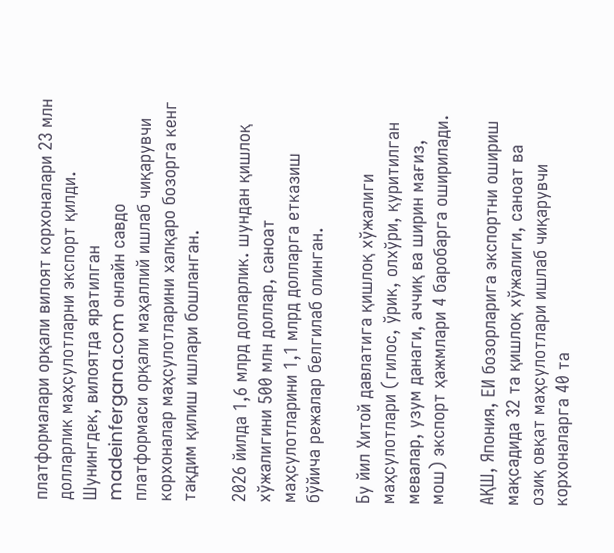платформалари орқали вилоят корхоналари 23 млн долларлик маҳсулотларни экспорт қилди.  Шунингдек, вилоятда яратилган madeinfergana.com онлайн савдо платформаси орқали маҳаллий ишлаб чиқарувчи корхоналар маҳсулотларини халқаро бозорга кенг тақдим қилиш ишлари бошланган.

2026 йилда 1,6 млрд долларлик. шундан қишлоқ хўжалигини 500 млн доллар, саноат маҳсулотларини 1,1 млрд долларга етказиш бўйича режалар белгилаб олинган.

Бу йил Хитой давлатига қишлоқ хўжалиги маҳсулотлари (гилос, ўрик, олхўри, қуритилган мевалар, узум данаги, аччиқ ва ширин мағиз, мош) экспорт ҳажмлари 4 баробарга оширилади.

АҚШ, Япония, ЕИ бозорларига экспортни ошириш мақсадида 32 та қишлоқ хўжалиги, саноат ва озиқ овқат маҳсулотлари ишлаб чиқарувчи корхоналарга 40 та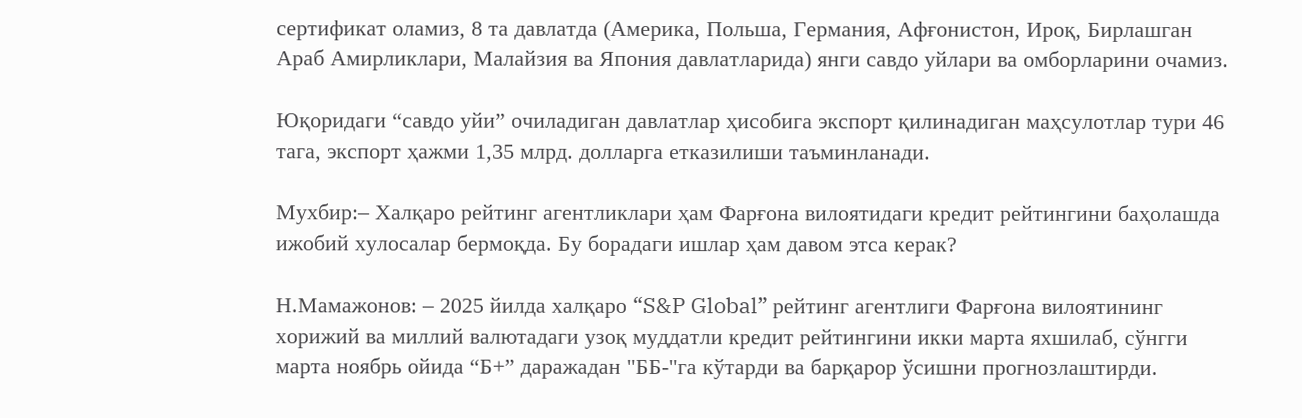сертификат оламиз, 8 та давлатда (Америка, Польша, Германия, Афғонистон, Ироқ, Бирлашган Араб Амирликлари, Малайзия ва Япония давлатларида) янги савдо уйлари ва омборларини очамиз.

Юқоридаги “савдо уйи” очиладиган давлатлар ҳисобига экспорт қилинадиган маҳсулотлар тури 46 тага, экспорт ҳажми 1,35 млрд. долларга етказилиши таъминланади.

Мухбир:– Халқаро рейтинг агентликлари ҳам Фарғона вилоятидаги кредит рейтингини баҳолашда ижобий хулосалар бермоқда. Бу борадаги ишлар ҳам давом этса керак?

Н.Мамажонов: – 2025 йилда халқаро “S&P Global” рейтинг агентлиги Фарғона вилоятининг хорижий ва миллий валютадаги узоқ муддатли кредит рейтингини икки марта яхшилаб, сўнгги марта ноябрь ойида “Б+” даражадан "ББ-"га кўтарди ва барқарор ўсишни прогнозлаштирди.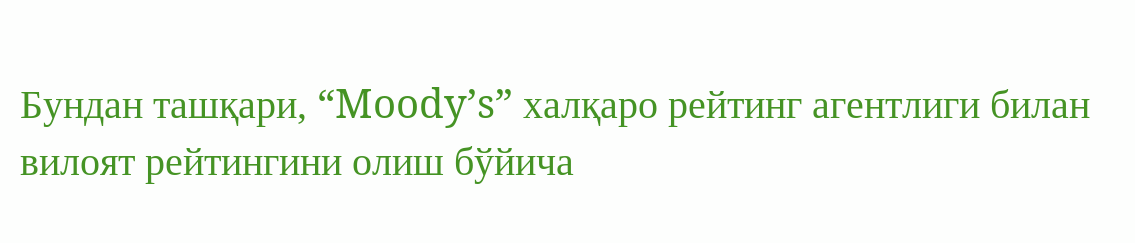Бундан ташқари, “Moody’s” халқаро рейтинг агентлиги билан вилоят рейтингини олиш бўйича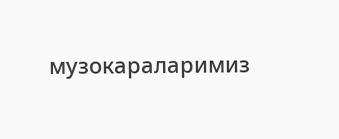музокараларимиз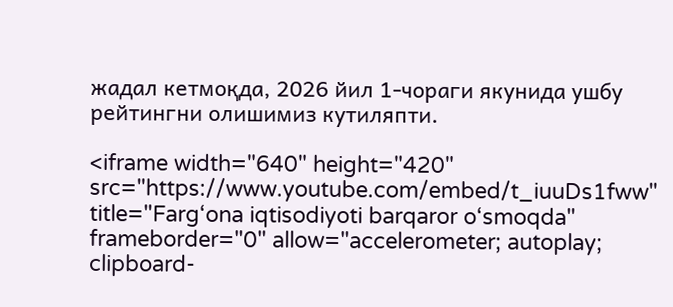жадал кетмоқда, 2026 йил 1-чораги якунида ушбу рейтингни олишимиз кутиляпти.

<iframe width="640" height="420" src="https://www.youtube.com/embed/t_iuuDs1fww" title="Farg‘ona iqtisodiyoti barqaror o‘smoqda" frameborder="0" allow="accelerometer; autoplay; clipboard-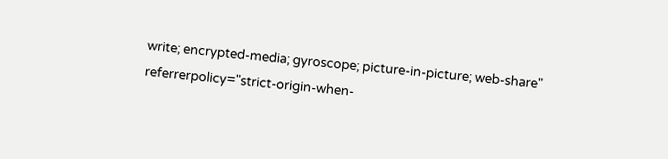write; encrypted-media; gyroscope; picture-in-picture; web-share" referrerpolicy="strict-origin-when-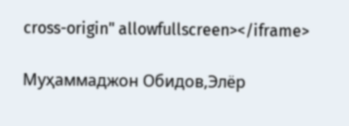cross-origin" allowfullscreen></iframe>

Муҳаммаджон Обидов,Элёр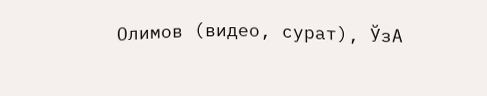Олимов (видео, сурат), ЎзА